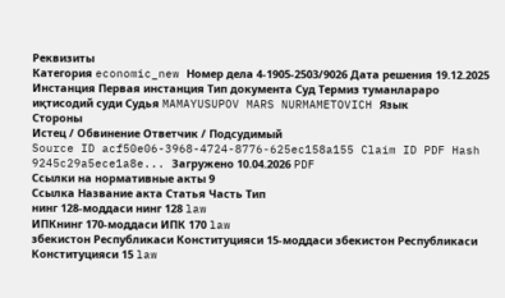Реквизиты
Категория economic_new Номер дела 4-1905-2503/9026 Дата решения 19.12.2025 Инстанция Первая инстанция Тип документа Суд Термиз туманлараро иқтисодий суди Судья MAMAYUSUPOV MARS NURMAMETOVICH Язык
Стороны
Истец / Обвинение Ответчик / Подсудимый
Source ID acf50e06-3968-4724-8776-625ec158a155 Claim ID PDF Hash 9245c29a5ece1a8e... Загружено 10.04.2026 PDF
Ссылки на нормативные акты 9
Ссылка Название акта Статья Часть Тип
нинг 128-моддаси нинг 128 law
ИПКнинг 170-моддаси ИПК 170 law
збекистон Республикаси Конституцияси 15-моддаси збекистон Республикаси Конституцияси 15 law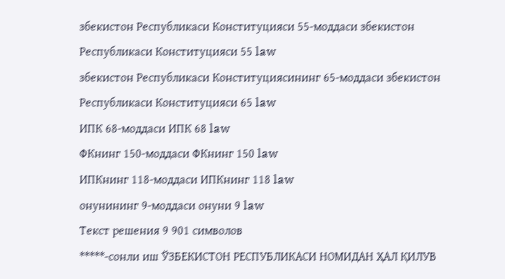збекистон Республикаси Конституцияси 55-моддаси збекистон Республикаси Конституцияси 55 law
збекистон Республикаси Конституциясининг 65-моддаси збекистон Республикаси Конституцияси 65 law
ИПК 68-моддаси ИПК 68 law
ФКнинг 150-моддаси ФКнинг 150 law
ИПКнинг 118-моддаси ИПКнинг 118 law
онунининг 9-моддаси онуни 9 law
Текст решения 9 901 символов
*****-сонли иш ЎЗБЕКИСТОН РЕСПУБЛИКАСИ НОМИДАН ҲАЛ ҚИЛУВ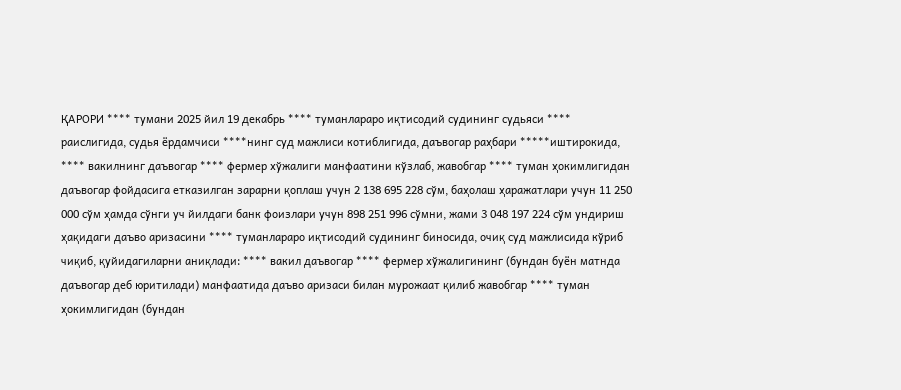ҚАРОРИ **** тумани 2025 йил 19 декабрь **** туманлараро иқтисодий судининг судьяси **** раислигида, судья ёрдамчиси ****нинг суд мажлиси котиблигида, даъвогар раҳбари *****иштирокида, **** вакилнинг даъвогар **** фермер хўжалиги манфаатини кўзлаб, жавобгар **** туман ҳокимлигидан даъвогар фойдасига етказилган зарарни қоплаш учун 2 138 695 228 сўм, баҳолаш ҳаражатлари учун 11 250 000 сўм ҳамда сўнги уч йилдаги банк фоизлари учун 898 251 996 сўмни, жами 3 048 197 224 сўм ундириш ҳақидаги даъво аризасини **** туманлараро иқтисодий судининг биносида, очиқ суд мажлисида кўриб чиқиб, қуйидагиларни аниқлади: **** вакил даъвогар **** фермер хўжалигининг (бундан буён матнда даъвогар деб юритилади) манфаатида даъво аризаси билан мурожаат қилиб жавобгар **** туман ҳокимлигидан (бундан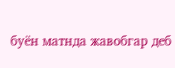буён матнда жавобгар деб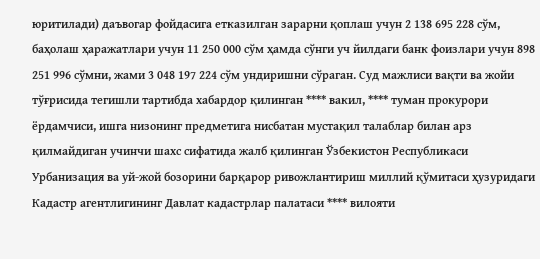юритилади) даъвогар фойдасига етказилган зарарни қоплаш учун 2 138 695 228 сўм, баҳолаш ҳаражатлари учун 11 250 000 сўм ҳамда сўнги уч йилдаги банк фоизлари учун 898 251 996 сўмни, жами 3 048 197 224 сўм ундиришни сўраган. Суд мажлиси вақти ва жойи тўғрисида тегишли тартибда хабардор қилинган **** вакил, **** туман прокурори ёрдамчиси, ишга низонинг предметига нисбатан мустақил талаблар билан арз қилмайдиган учинчи шахс сифатида жалб қилинган Ўзбекистон Республикаси Урбанизация ва уй-жой бозорини барқарор ривожлантириш миллий қўмитаси ҳузуридаги Кадастр агентлигининг Давлат кадастрлар палатаси **** вилояти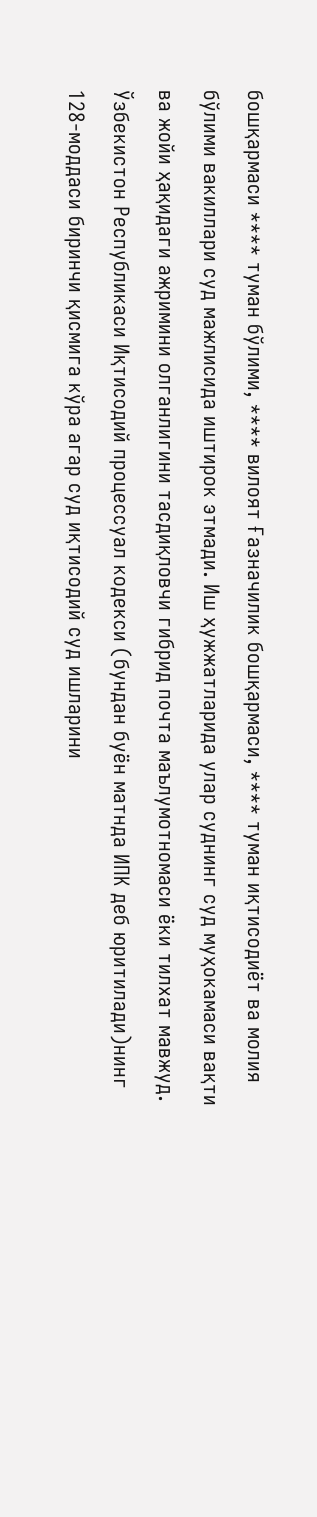бошқармаси **** туман бўлими, **** вилоят Ғазначилик бошқармаси, **** туман иқтисодиёт ва молия бўлими вакиллари суд мажлисида иштирок этмади. Иш ҳужжатларида улар суднинг суд муҳокамаси вақти ва жойи ҳақидаги ажримини олганлигини тасдиқловчи гибрид почта маълумотномаси ёки тилхат мавжуд. Ўзбекистон Республикаси Иқтисодий процессуал кодекси (бундан буён матнда ИПК деб юритилади)нинг 128-моддаси биринчи қисмига кўра агар суд иқтисодий суд ишларини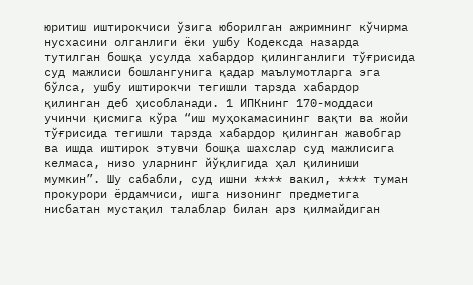юритиш иштирокчиси ўзига юборилган ажримнинг кўчирма нусхасини олганлиги ёки ушбу Кодексда назарда тутилган бошқа усулда хабардор қилинганлиги тўғрисида суд мажлиси бошлангунига қадар маълумотларга эга бўлса, ушбу иштирокчи тегишли тарзда хабардор қилинган деб ҳисобланади. 1 ИПКнинг 170-моддаси учинчи қисмига кўра “иш муҳокамасининг вақти ва жойи тўғрисида тегишли тарзда хабардор қилинган жавобгар ва ишда иштирок этувчи бошқа шахслар суд мажлисига келмаса, низо уларнинг йўқлигида ҳал қилиниши мумкин”. Шу сабабли, суд ишни **** вакил, **** туман прокурори ёрдамчиси, ишга низонинг предметига нисбатан мустақил талаблар билан арз қилмайдиган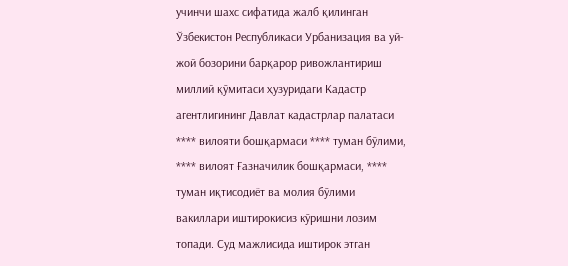учинчи шахс сифатида жалб қилинган Ўзбекистон Республикаси Урбанизация ва уй-жой бозорини барқарор ривожлантириш миллий қўмитаси ҳузуридаги Кадастр агентлигининг Давлат кадастрлар палатаси **** вилояти бошқармаси **** туман бўлими, **** вилоят Ғазначилик бошқармаси, **** туман иқтисодиёт ва молия бўлими вакиллари иштирокисиз кўришни лозим топади. Суд мажлисида иштирок этган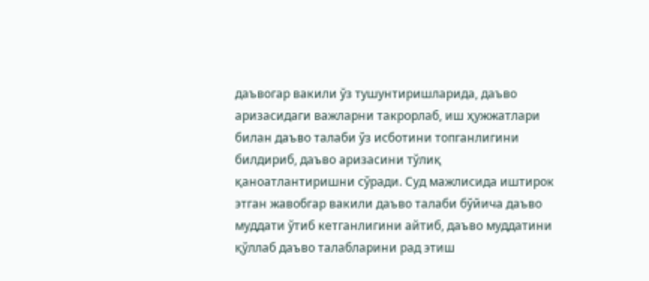даъвогар вакили ўз тушунтиришларида, даъво аризасидаги важларни такрорлаб, иш ҳужжатлари билан даъво талаби ўз исботини топганлигини билдириб, даъво аризасини тўлиқ қаноатлантиришни сўради. Суд мажлисида иштирок этган жавобгар вакили даъво талаби бўйича даъво муддати ўтиб кетганлигини айтиб, даъво муддатини қўллаб даъво талабларини рад этиш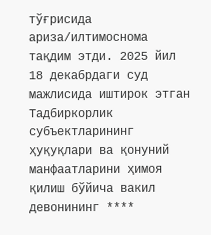тўғрисида ариза/илтимоснома тақдим этди. 2025 йил 18 декабрдаги суд мажлисида иштирок этган Тадбиркорлик субъектларининг ҳуқуқлари ва қонуний манфаатларини ҳимоя қилиш бўйича вакил девонининг ****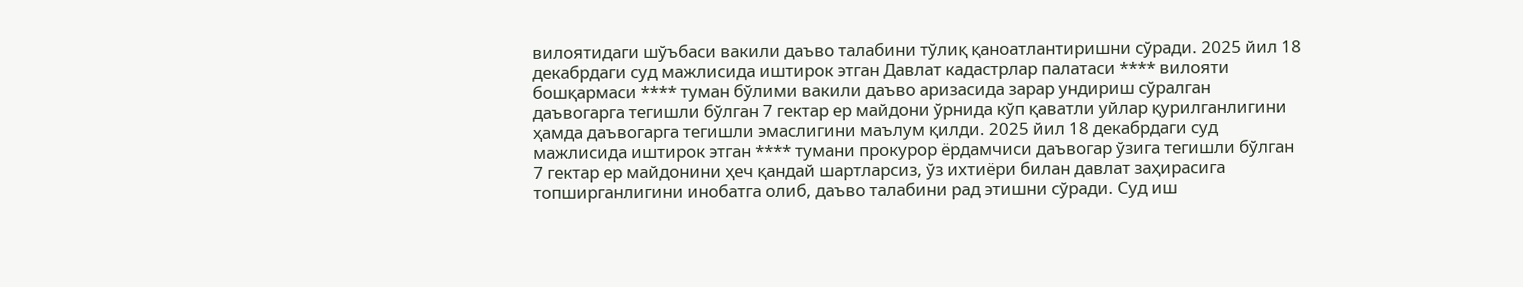вилоятидаги шўъбаси вакили даъво талабини тўлиқ қаноатлантиришни сўради. 2025 йил 18 декабрдаги суд мажлисида иштирок этган Давлат кадастрлар палатаси **** вилояти бошқармаси **** туман бўлими вакили даъво аризасида зарар ундириш сўралган даъвогарга тегишли бўлган 7 гектар ер майдони ўрнида кўп қаватли уйлар қурилганлигини ҳамда даъвогарга тегишли эмаслигини маълум қилди. 2025 йил 18 декабрдаги суд мажлисида иштирок этган **** тумани прокурор ёрдамчиси даъвогар ўзига тегишли бўлган 7 гектар ер майдонини ҳеч қандай шартларсиз, ўз ихтиёри билан давлат заҳирасига топширганлигини инобатга олиб, даъво талабини рад этишни сўради. Суд иш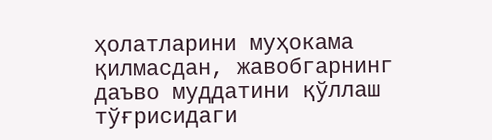ҳолатларини муҳокама қилмасдан, жавобгарнинг даъво муддатини қўллаш тўғрисидаги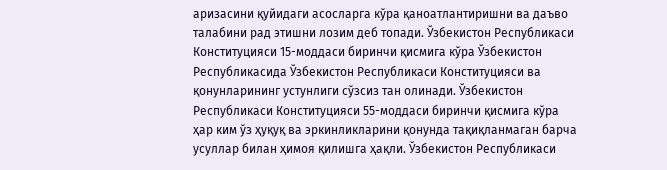аризасини қуйидаги асосларга кўра қаноатлантиришни ва даъво талабини рад этишни лозим деб топади. Ўзбекистон Республикаси Конституцияси 15-моддаси биринчи қисмига кўра Ўзбекистон Республикасида Ўзбекистон Республикаси Конституцияси ва қонунларининг устунлиги сўзсиз тан олинади. Ўзбекистон Республикаси Конституцияси 55-моддаси биринчи қисмига кўра ҳар ким ўз ҳуқуқ ва эркинликларини қонунда тақиқланмаган барча усуллар билан ҳимоя қилишга ҳақли. Ўзбекистон Республикаси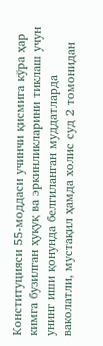Конституцияси 55-моддаси учинчи қисмига кўра ҳар кимга бузилган ҳуқуқ ва эркинликларини тиклаш учун унинг иши қонунда белгиланган муддатларда ваколатли, мустақил ҳамда холис суд 2 томонидан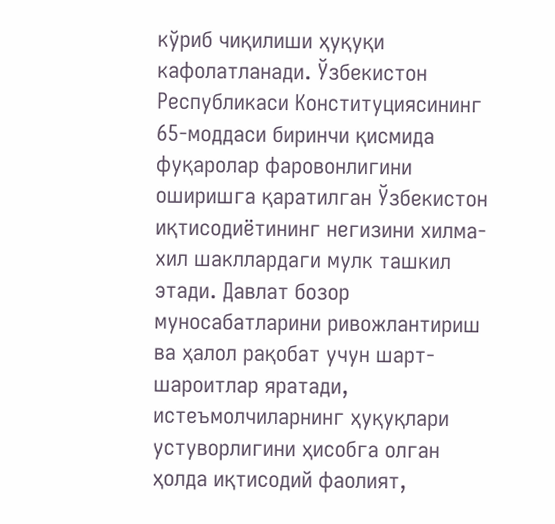кўриб чиқилиши ҳуқуқи кафолатланади. Ўзбекистон Республикаси Конституциясининг 65-моддаси биринчи қисмида фуқаролар фаровонлигини оширишга қаратилган Ўзбекистон иқтисодиётининг негизини хилма-хил шакллардаги мулк ташкил этади. Давлат бозор муносабатларини ривожлантириш ва ҳалол рақобат учун шарт-шароитлар яратади, истеъмолчиларнинг ҳуқуқлари устуворлигини ҳисобга олган ҳолда иқтисодий фаолият,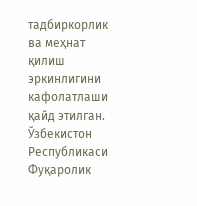тадбиркорлик ва меҳнат қилиш эркинлигини кафолатлаши қайд этилган. Ўзбекистон Республикаси Фуқаролик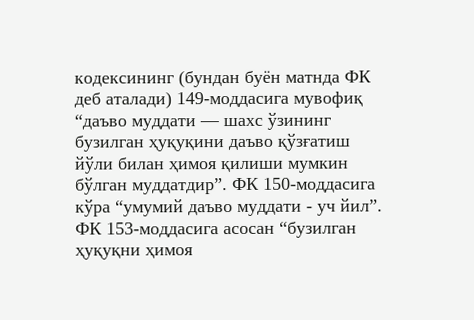кодексининг (бундан буён матнда ФК деб аталади) 149-моддасига мувофиқ “даъво муддати — шахс ўзининг бузилган ҳуқуқини даъво қўзғатиш йўли билан ҳимоя қилиши мумкин бўлган муддатдир”. ФК 150-моддасига кўра “умумий даъво муддати - уч йил”. ФК 153-моддасига асосан “бузилган ҳуқуқни ҳимоя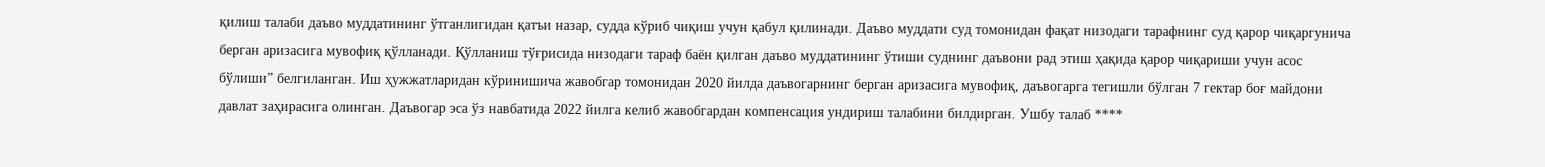қилиш талаби даъво муддатининг ўтганлигидан қатъи назар, судда кўриб чиқиш учун қабул қилинади. Даъво муддати суд томонидан фақат низодаги тарафнинг суд қарор чиқаргунича берган аризасига мувофиқ қўлланади. Қўлланиш тўғрисида низодаги тараф баён қилган даъво муддатининг ўтиши суднинг даъвони рад этиш ҳақида қарор чиқариши учун асос бўлиши” белгиланган. Иш ҳужжатларидан кўринишича жавобгар томонидан 2020 йилда даъвогарнинг берган аризасига мувофиқ, даъвогарга тегишли бўлган 7 гектар боғ майдони давлат заҳирасига олинган. Даъвогар эса ўз навбатида 2022 йилга келиб жавобгардан компенсация ундириш талабини билдирган. Ушбу талаб ****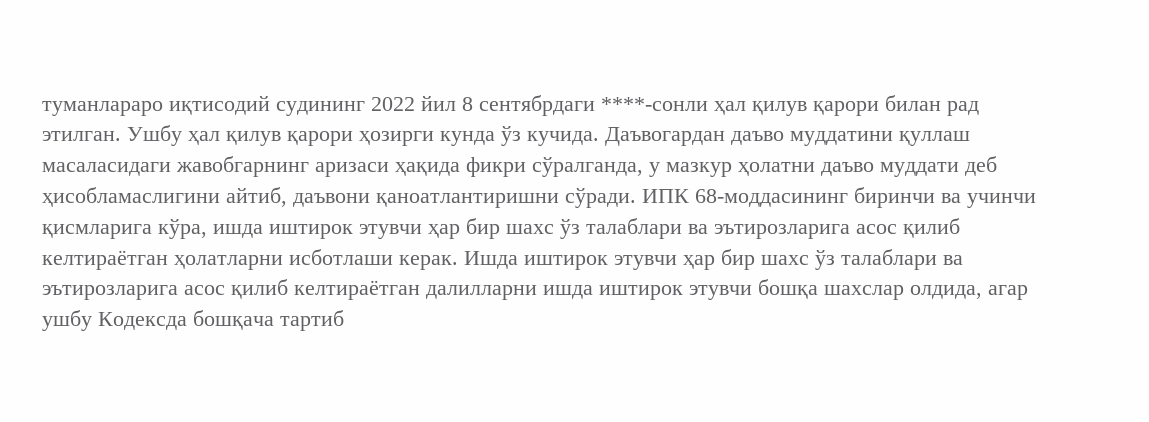туманлараро иқтисодий судининг 2022 йил 8 сентябрдаги ****-сонли ҳал қилув қарори билан рад этилган. Ушбу ҳал қилув қарори ҳозирги кунда ўз кучида. Даъвогардан даъво муддатини қуллаш масаласидаги жавобгарнинг аризаси ҳақида фикри сўралганда, у мазкур ҳолатни даъво муддати деб ҳисобламаслигини айтиб, даъвони қаноатлантиришни сўради. ИПК 68-моддасининг биринчи ва учинчи қисмларига кўра, ишда иштирок этувчи ҳар бир шахс ўз талаблари ва эътирозларига асос қилиб келтираётган ҳолатларни исботлаши керак. Ишда иштирок этувчи ҳар бир шахс ўз талаблари ва эътирозларига асос қилиб келтираётган далилларни ишда иштирок этувчи бошқа шахслар олдида, агар ушбу Кодексда бошқача тартиб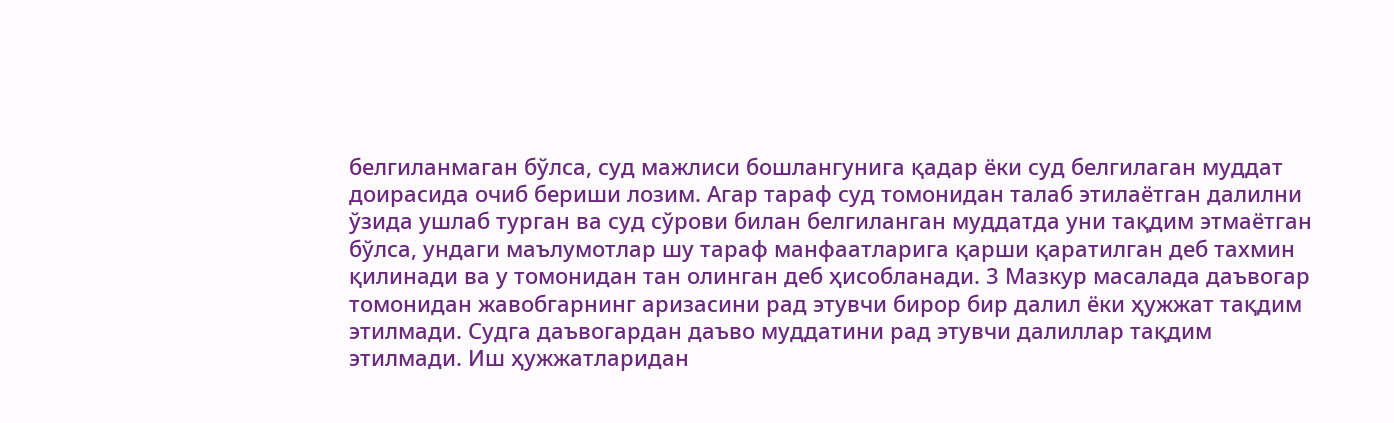белгиланмаган бўлса, суд мажлиси бошлангунига қадар ёки суд белгилаган муддат доирасида очиб бериши лозим. Агар тараф суд томонидан талаб этилаётган далилни ўзида ушлаб турган ва суд сўрови билан белгиланган муддатда уни тақдим этмаётган бўлса, ундаги маълумотлар шу тараф манфаатларига қарши қаратилган деб тахмин қилинади ва у томонидан тан олинган деб ҳисобланади. 3 Мазкур масалада даъвогар томонидан жавобгарнинг аризасини рад этувчи бирор бир далил ёки ҳужжат тақдим этилмади. Судга даъвогардан даъво муддатини рад этувчи далиллар тақдим этилмади. Иш ҳужжатларидан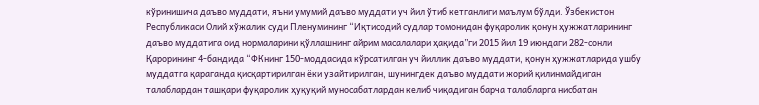кўринишича даъво муддати, яъни умумий даъво муддати уч йил ўтиб кетганлиги маълум бўлди. Ўзбекистон Республикаси Олий хўжалик суди Пленумининг “Иқтисодий судлар томонидан фуқаролик қонун ҳужжатларининг даъво муддатига оид нормаларини қўллашнинг айрим масалалари ҳақида”ги 2015 йил 19 июндаги 282-сонли Қарорининг 4-бандида “ФКнинг 150-моддасида кўрсатилган уч йиллик даъво муддати, қонун ҳужжатларида ушбу муддатга қараганда қисқартирилган ёки узайтирилган, шунингдек даъво муддати жорий қилинмайдиган талаблардан ташқари фуқаролик ҳуқуқий муносабатлардан келиб чиқадиган барча талабларга нисбатан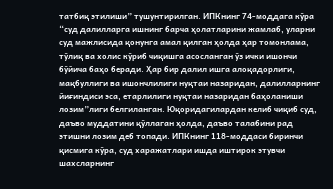татбиқ этилиши” тушунтирилган. ИПКнинг 74-моддага кўра “суд далилларга ишнинг барча ҳолатларини жамлаб, уларни суд мажлисида қонунга амал қилган ҳолда ҳар томонлама, тўлиқ ва холис кўриб чиқишга асосланган ўз ички ишончи бўйича баҳо беради. Ҳар бир далил ишга алоқадорлиги, мақбуллиги ва ишончлилиги нуқтаи назаридан, далилларнинг йиғиндиси эса, етарлилиги нуқтаи назаридан баҳоланиши лозим”лиги белгиланган. Юқоридагилардан келиб чиқиб суд, даъво муддатини қўллаган ҳолда, даъво талабини рад этишни лозим деб топади. ИПКнинг 118-моддаси биринчи қисмига кўра, суд харажатлари ишда иштирок этувчи шахсларнинг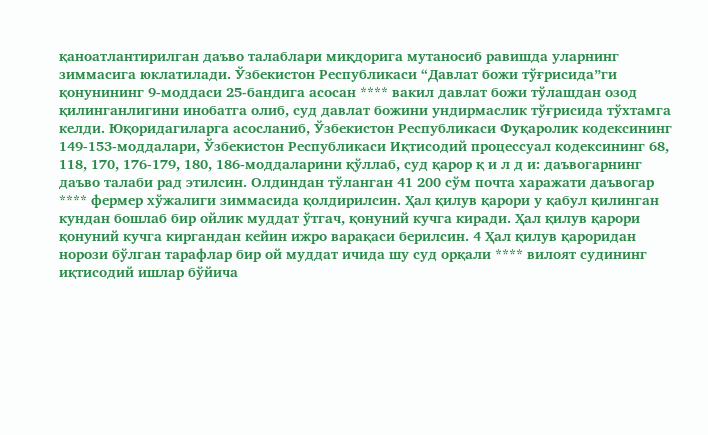қаноатлантирилган даъво талаблари миқдорига мутаносиб равишда уларнинг зиммасига юклатилади. Ўзбекистон Республикаси “Давлат божи тўғрисида”ги қонунининг 9-моддаси 25-бандига асосан **** вакил давлат божи тўлашдан озод қилинганлигини инобатга олиб, суд давлат божини ундирмаслик тўғрисида тўхтамга келди. Юқоридагиларга асосланиб, Ўзбекистон Республикаси Фуқаролик кодексининг 149-153-моддалари, Ўзбекистон Республикаси Иқтисодий процессуал кодексининг 68, 118, 170, 176-179, 180, 186-моддаларини қўллаб, суд қарор қ и л д и: даъвогарнинг даъво талаби рад этилсин. Олдиндан тўланган 41 200 сўм почта харажати даъвогар **** фермер хўжалиги зиммасида қолдирилсин. Ҳал қилув қарори у қабул қилинган кундан бошлаб бир ойлик муддат ўтгач, қонуний кучга киради. Ҳал қилув қарори қонуний кучга киргандан кейин ижро варақаси берилсин. 4 Ҳал қилув қароридан норози бўлган тарафлар бир ой муддат ичида шу суд орқали **** вилоят судининг иқтисодий ишлар бўйича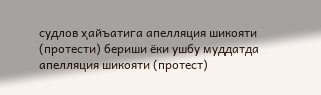судлов ҳайъатига апелляция шикояти (протести) бериши ёки ушбу муддатда апелляция шикояти (протест)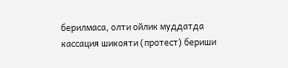берилмаса, олти ойлик муддатда кассация шикояти (протест) бериши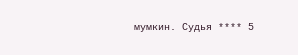мумкин. Судья **** 5